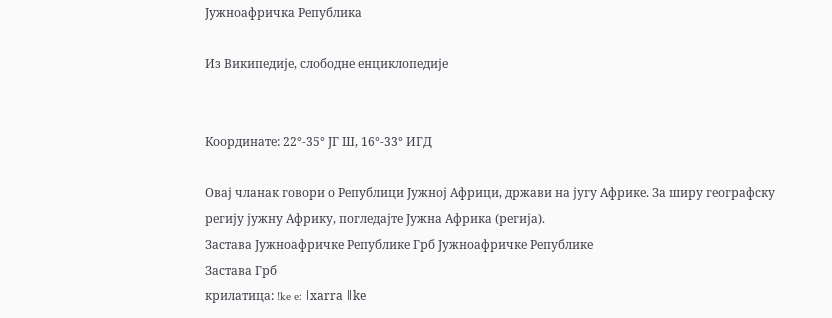Јужноафричка Република

Из Википедије, слободне енциклопедије


Координате: 22°-35° ЈГ Ш, 16°-33° ИГД

Овај чланак говори о Републици Јужној Африци, држави на југу Африке. За ширу географску регију јужну Африку, погледајте Јужна Африка (регија).
Застава Јужноафричке Републике Грб Јужноафричке Републике
Застава Грб
крилатица: !ke e: ǀxarra ǁke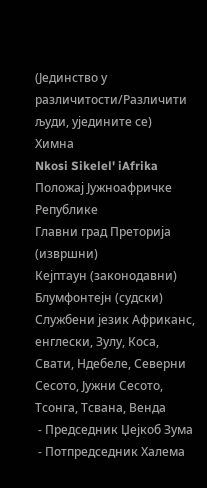(Јединство у различитости/Различити људи, уједините се)
Химна
Nkosi Sikelel' iAfrika
Положај Јужноафричке Републике
Главни град Преторија (извршни)
Кејптаун (законодавни)
Блумфонтејн (судски)
Службени језик Африканс, енглески, Зулу, Коса, Свати, Ндебеле, Северни Сесото, Јужни Сесото, Тсонга, Тсвана, Венда
 - Председник Џејкоб Зума
 - Потпредседник Халема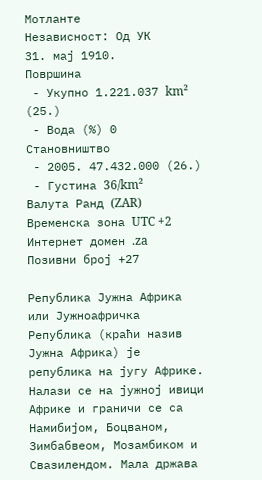Мотланте
Независност: Од УК
31. мај 1910.
Површина
 - Укупно 1.221.037 km² (25.)
 - Вода (%) 0
Становништво
 - 2005. 47.432.000 (26.)
 - Густина 36/km²
Валута Ранд (ZAR)
Временска зона UTC +2
Интернет домен .za
Позивни број +27

Република Јужна Африка или Јужноафричка Република (краћи назив Јужна Африка) је република на југу Африке. Налази се на јужној ивици Африке и граничи се са Намибијом, Боцваном, Зимбабвеом, Мозамбиком и Свазилендом. Мала држава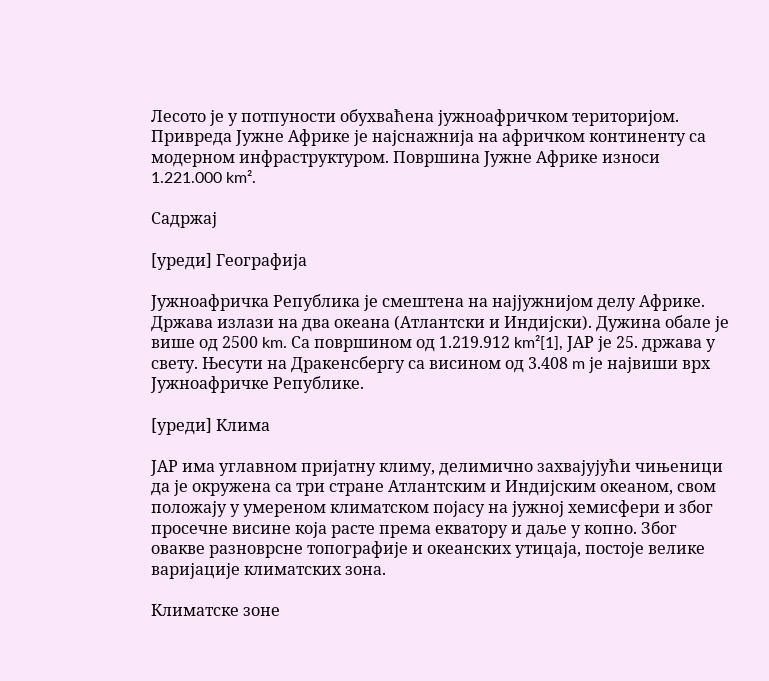Лесото је у потпуности обухваћена јужноафричком територијом. Привреда Јужне Африке је најснажнија на афричком континенту са модерном инфраструктуром. Површина Јужне Африке износи 1.221.000 km².

Садржај

[уреди] Географија

Јужноафричка Република је смештена на најјужнијом делу Африке. Држава излази на два океана (Атлантски и Индијски). Дужина обале је више од 2500 km. Са површином од 1.219.912 km²[1], ЈАР је 25. држава у свету. Њесути на Дракенсбергу са висином од 3.408 m је највиши врх Јужноафричке Републике.

[уреди] Клима

ЈАР има углавном пријатну климу, делимично захвајујући чињеници да је окружена са три стране Атлантским и Индијским океаном, свом положају у умереном климатском појасу на јужној хемисфери и због просечне висине која расте према екватору и даље у копно. Због овакве разноврсне топографије и океанских утицаја, постоје велике варијације климатских зона.

Климатске зоне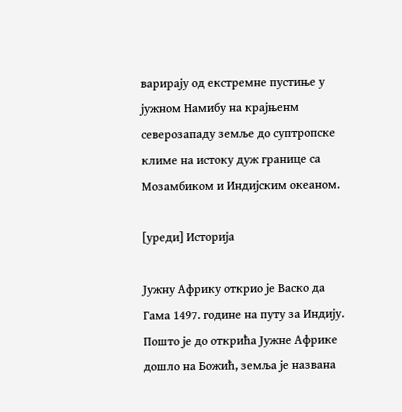варирају од екстремне пустиње у јужном Намибу на крајњенм северозападу земље до суптропске климе на истоку дуж границе са Мозамбиком и Индијским океаном.

[уреди] Историја

Јужну Африку открио је Васко да Гама 1497. године на путу за Индију. Пошто је до открића Јужне Африке дошло на Божић, земља је названа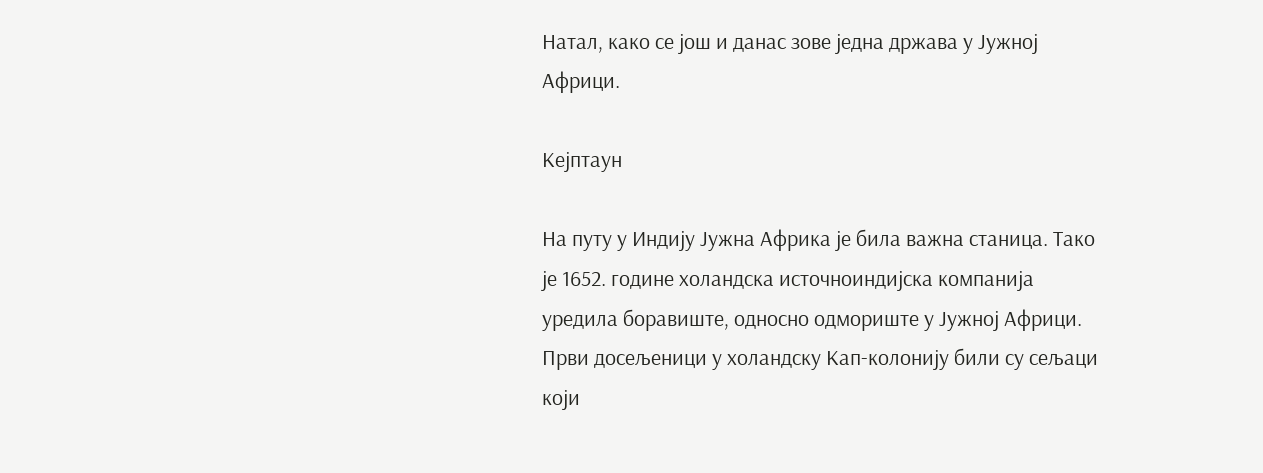Натал, како се још и данас зове једна држава у Јужној Африци.

Кејптаун

На путу у Индију Јужна Африка је била важна станица. Тако је 1652. године холандска источноиндијска компанија уредила боравиште, односно одмориште у Јужној Африци. Први досељеници у холандску Кап-колонију били су сељаци који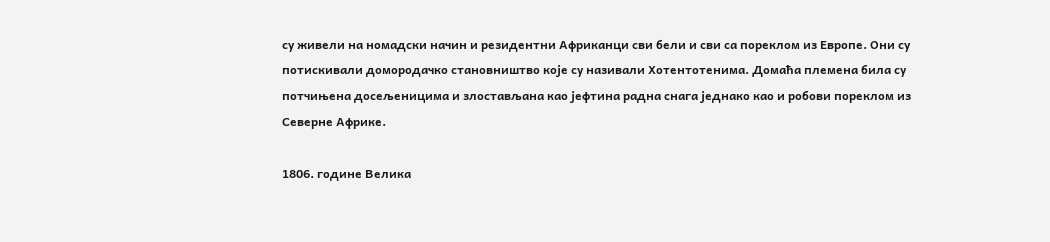су живели на номадски начин и резидентни Африканци сви бели и сви са пореклом из Европе. Они су потискивали домородачко становништво које су називали Хотентотенима. Домаћа племена била су потчињена досељеницима и злостављана као јефтина радна снага једнако као и робови пореклом из Северне Африке.

1806. године Велика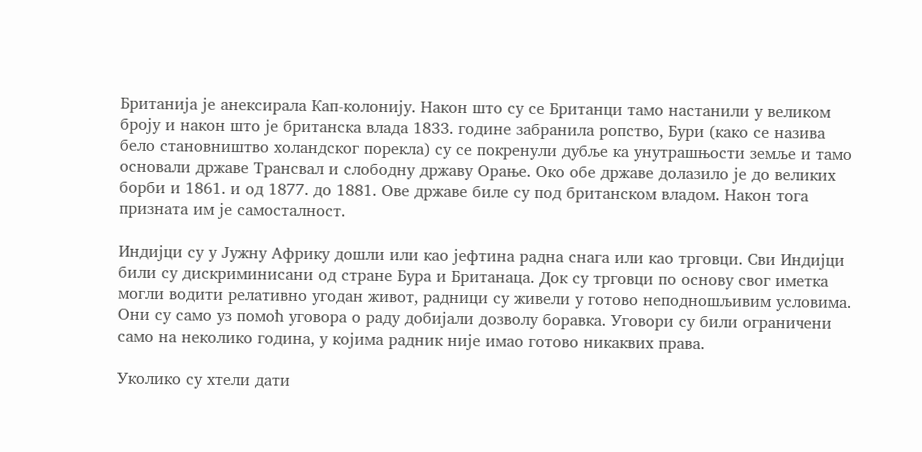Британија је анексирала Кап-колонију. Након што су се Британци тамо настанили у великом броју и након што је британска влада 1833. године забранила ропство, Бури (како се назива бело становништво холандског порекла) су се покренули дубље ка унутрашњости земље и тамо основали државе Трансвал и слободну државу Орање. Око обе државе долазило је до великих борби и 1861. и од 1877. до 1881. Ове државе биле су под британском владом. Након тога призната им је самосталност.

Индијци су у Јужну Африку дошли или као јефтина радна снага или као трговци. Сви Индијци били су дискриминисани од стране Бура и Британаца. Док су трговци по основу свог иметка могли водити релативно угодан живот, радници су живели у готово неподношљивим условима. Они су само уз помоћ уговора о раду добијали дозволу боравка. Уговори су били ограничени само на неколико година, у којима радник није имао готово никаквих права.

Уколико су хтели дати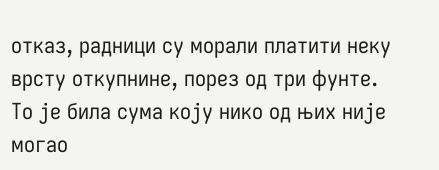отказ, радници су морали платити неку врсту откупнине, порез од три фунте. То је била сума коју нико од њих није могао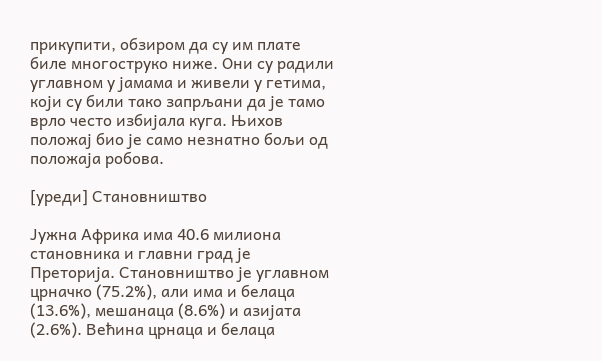прикупити, обзиром да су им плате биле многоструко ниже. Они су радили углавном у јамама и живели у гетима, који су били тако запрљани да је тамо врло често избијала куга. Њихов положај био је само незнатно бољи од положаја робова.

[уреди] Становништво

Јужна Африка има 40.6 милиона становника и главни град је Преторија. Становништво је углавном црначко (75.2%), али има и белаца (13.6%), мешанаца (8.6%) и азијата (2.6%). Већина црнаца и белаца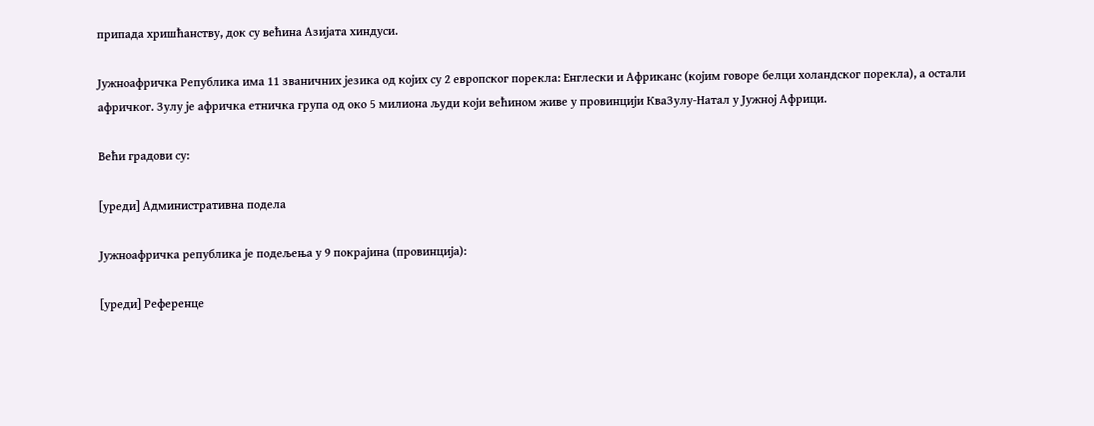припада хришћанству, док су већина Азијата хиндуси.

Јужноафричка Република има 11 званичних језика од којих су 2 европског порекла: Енглески и Африканс (којим говоре белци холандског порекла), а остали афричког. Зулу је афричка етничка група од око 5 милиона људи који већином живе у провинцији КваЗулу-Натал у Јужној Африци.

Већи градови су:

[уреди] Административна подела

Јужноафричка република је подељења у 9 покрајина (провинција):

[уреди] Референце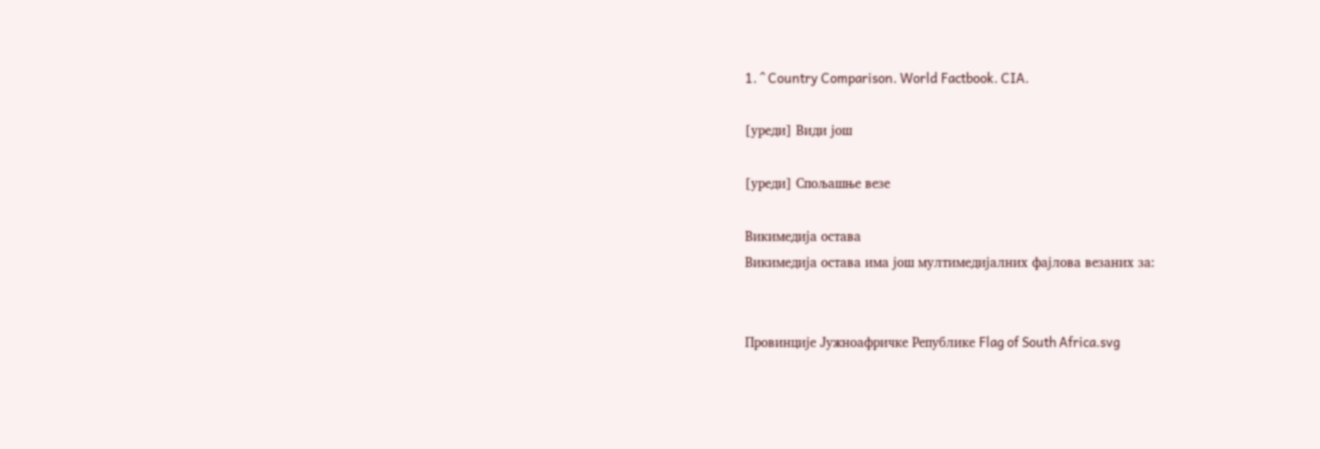1. ^ Country Comparison. World Factbook. CIA.

[уреди] Види још

[уреди] Спољашње везе

Викимедија остава
Викимедија остава има још мултимедијалних фајлова везаних за:


Провинције Јужноафричке Републике Flag of South Africa.svg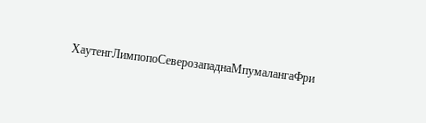ХаутенгЛимпопоСеверозападнаМпумалангаФри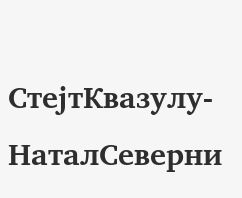СтејтКвазулу-НаталСеверни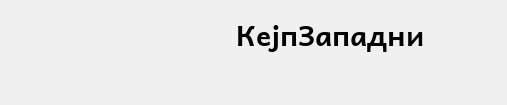КејпЗападни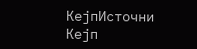КејпИсточни Кејп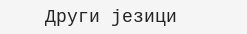Други језици